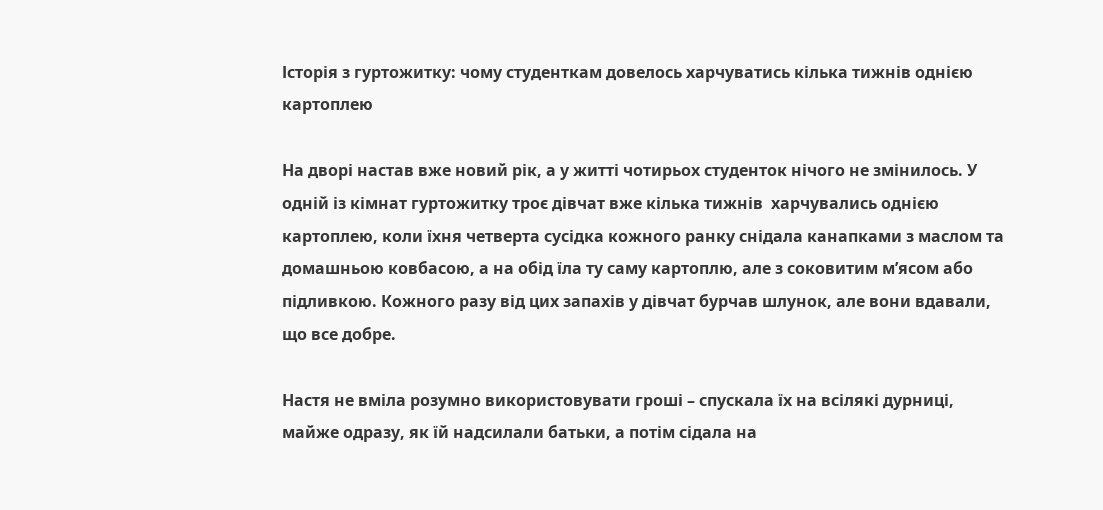Історія з гуртожитку: чому студенткам довелось харчуватись кілька тижнів однією картоплею

На дворі настав вже новий рік, а у житті чотирьох студенток нічого не змінилось. У одній із кімнат гуртожитку троє дівчат вже кілька тижнів  харчувались однією картоплею, коли їхня четверта сусідка кожного ранку снідала канапками з маслом та домашньою ковбасою, а на обід їла ту саму картоплю, але з соковитим м’ясом або підливкою. Кожного разу від цих запахів у дівчат бурчав шлунок, але вони вдавали, що все добре.

Настя не вміла розумно використовувати гроші – спускала їх на всілякі дурниці, майже одразу, як їй надсилали батьки, а потім сідала на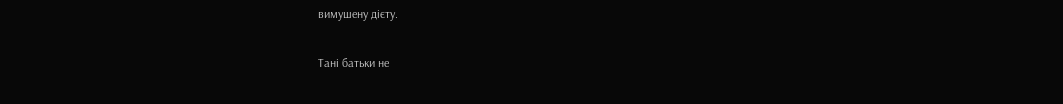вимушену дієту.

Тані батьки не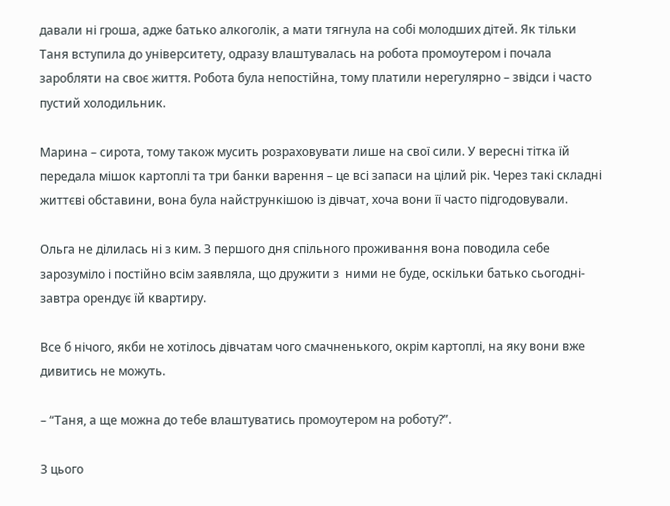давали ні гроша, адже батько алкоголік, а мати тягнула на собі молодших дітей. Як тільки Таня вступила до університету, одразу влаштувалась на робота промоутером і почала заробляти на своє життя. Робота була непостійна, тому платили нерегулярно – звідси і часто пустий холодильник.

Марина – сирота, тому також мусить розраховувати лише на свої сили. У вересні тітка їй передала мішок картоплі та три банки варення – це всі запаси на цілий рік. Через такі складні життєві обставини, вона була найстрункішою із дівчат, хоча вони її часто підгодовували.

Ольга не ділилась ні з ким. З першого дня спільного проживання вона поводила себе зарозуміло і постійно всім заявляла, що дружити з  ними не буде, оскільки батько сьогодні-завтра орендує їй квартиру.

Все б нічого, якби не хотілось дівчатам чого смачненького, окрім картоплі, на яку вони вже дивитись не можуть.

– “Таня, а ще можна до тебе влаштуватись промоутером на роботу?”.

З цього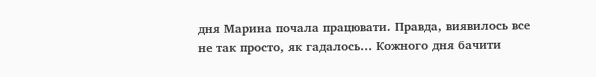дня Марина почала працювати. Правда, виявилось все не так просто, як гадалось… Кожного дня бачити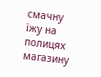смачну їжу на полицях магазину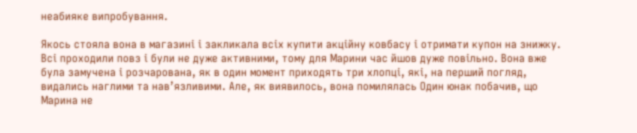неабияке випробування.

Якось стояла вона в магазині і закликала всіх купити акційну ковбасу і отримати купон на знижку. Всі проходили повз і були не дуже активними, тому для Марини час йшов дуже повільно. Вона вже була замучена і розчарована, як в один момент приходять три хлопці, які, на перший погляд, видались наглими та нав’язливими. Але, як виявилось, вона помилялась Один юнак побачив, що Марина не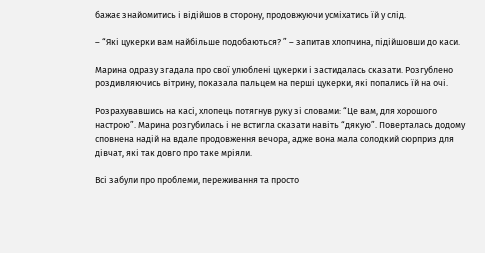бажає знайомитись і відійшов в сторону, продовжуючи усміхатись їй у слід.

– “Які цукерки вам найбільше подобаються? ” – запитав хлопчина, підійшовши до каси.

Марина одразу згадала про свої улюблені цукерки і застидалась сказати. Розгублено роздивляючись вітрину, показала пальцем на перші цукерки, які попались їй на очі.

Розрахувавшись на касі, хлопець потягнув руку зі словами: “Це вам, для хорошого настрою”. Марина розгубилась і не встигла сказати навіть “дякую”. Поверталась додому сповнена надій на вдале продовження вечора, адже вона мала солодкий сюрприз для дівчат, які так довго про таке мріяли.

Всі забули про проблеми, переживання та просто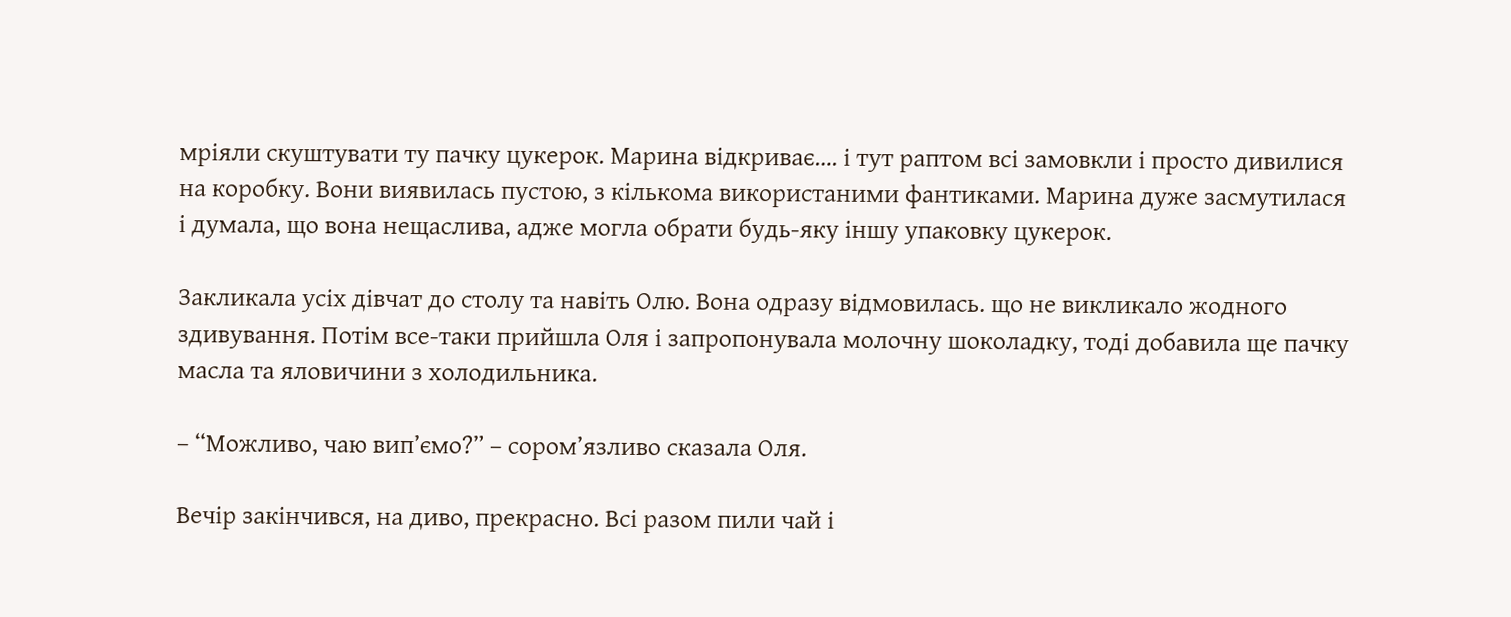мріяли скуштувати ту пачку цукерок. Марина відкриває…. і тут раптом всі замовкли і просто дивилися на коробку. Вони виявилась пустою, з кількома використаними фантиками. Марина дуже засмутилася і думала, що вона нещаслива, адже могла обрати будь-яку іншу упаковку цукерок.

Закликала усіх дівчат до столу та навіть Олю. Вона одразу відмовилась. що не викликало жодного здивування. Потім все-таки прийшла Оля і запропонувала молочну шоколадку, тоді добавила ще пачку масла та яловичини з холодильника.

– “Можливо, чаю вип’ємо?” – сором’язливо сказала Оля.

Вечір закінчився, на диво, прекрасно. Всі разом пили чай і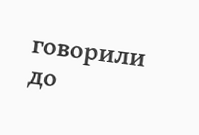говорили до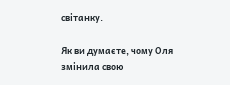світанку.

Як ви думаєте, чому Оля змінила свою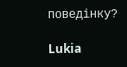поведінку?

Lukia